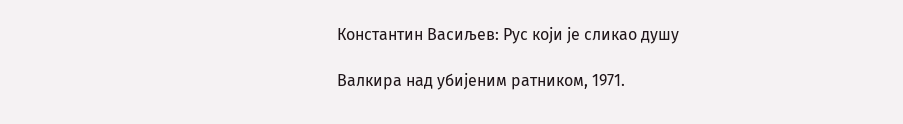Константин Васиљев: Рус који је сликао душу

Валкира над убијеним ратником, 1971.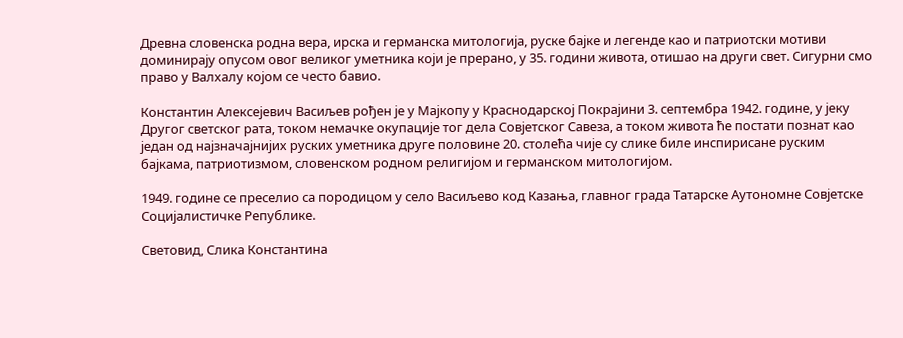Древна словенска родна вера, ирска и германска митологија, руске бајке и легенде као и патриотски мотиви доминирају опусом овог великог уметника који је прерано, у 35. години живота, отишао на други свет. Сигурни смо право у Валхалу којом се често бавио.

Константин Алексејевич Васиљев рођен је у Мајкопу у Краснодарској Покрајини 3. септембра 1942. године, у јеку Другог светског рата, током немачке окупације тог дела Совјетског Савеза, а током живота ће постати познат као један од најзначајнијих руских уметника друге половине 20. столећа чије су слике биле инспирисане руским бајкама, патриотизмом, словенском родном религијом и германском митологијом.

1949. године се преселио са породицом у село Васиљево код Казања, главног града Татарске Аутономне Совјетске Социјалистичке Републике.

Световид, Слика Константина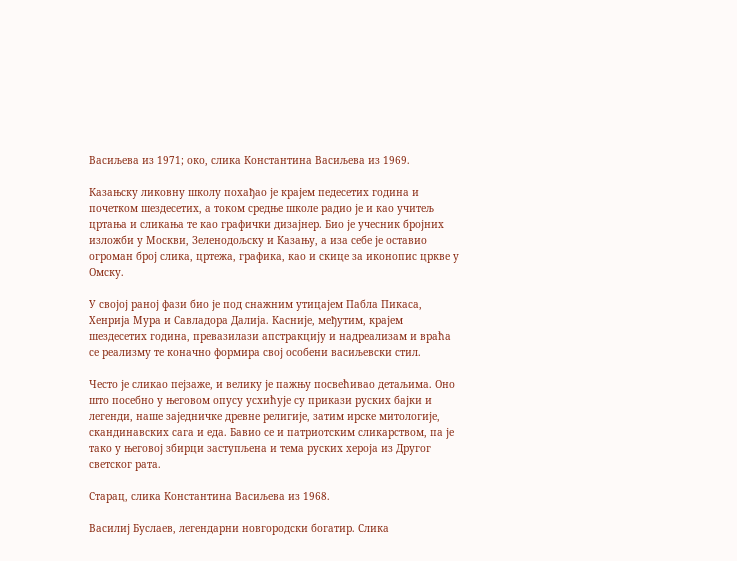Васиљева из 1971; око, слика Константина Васиљева из 1969.

Казањску ликовну школу похађао је крајем педесетих година и почетком шездесетих, а током средње школе радио је и као учитељ цртања и сликања те као графички дизајнер. Био је учесник бројних изложби у Москви, Зеленодољску и Казању, а иза себе је оставио огроман број слика, цртежа, графика, као и скице за иконопис цркве у Омску.

У својој раној фази био је под снажним утицајем Пабла Пикаса, Хенрија Мура и Савладора Далија. Касније, међутим, крајем шездесетих година, превазилази апстракцију и надреализам и враћа се реализму те коначно формира свој особени васиљевски стил.

Често је сликао пејзаже, и велику је пажњу посвећивао детаљима. Оно што посебно у његовом опусу усхићује су прикази руских бајки и легенди, наше заједничке древне религије, затим ирске митологије, скандинавских сага и еда. Бавио се и патриотским сликарством, па је тако у његовој збирци заступљена и тема руских хероја из Другог светског рата.

Старац, слика Константина Васиљева из 1968.

Василиј Буслаев, легендарни новгородски богатир. Слика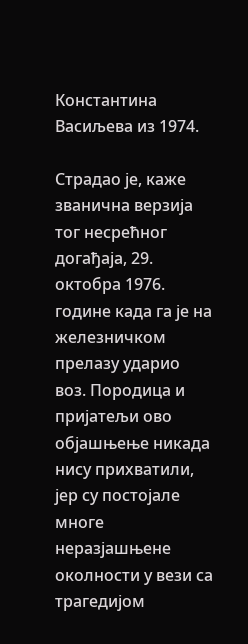Константина Васиљева из 1974.

Страдао је, каже званична верзија тог несрећног догађаја, 29. октобра 1976. године када га је на железничком прелазу ударио воз. Породица и пријатељи ово објашњење никада нису прихватили, јер су постојале многе неразјашњене околности у вези са трагедијом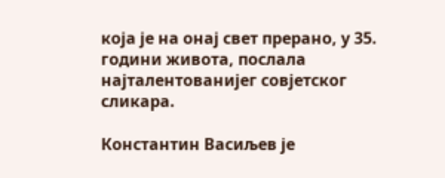која је на онај свет прерано, у 35. години живота, послала најталентованијег совјетског сликара.

Константин Васиљев је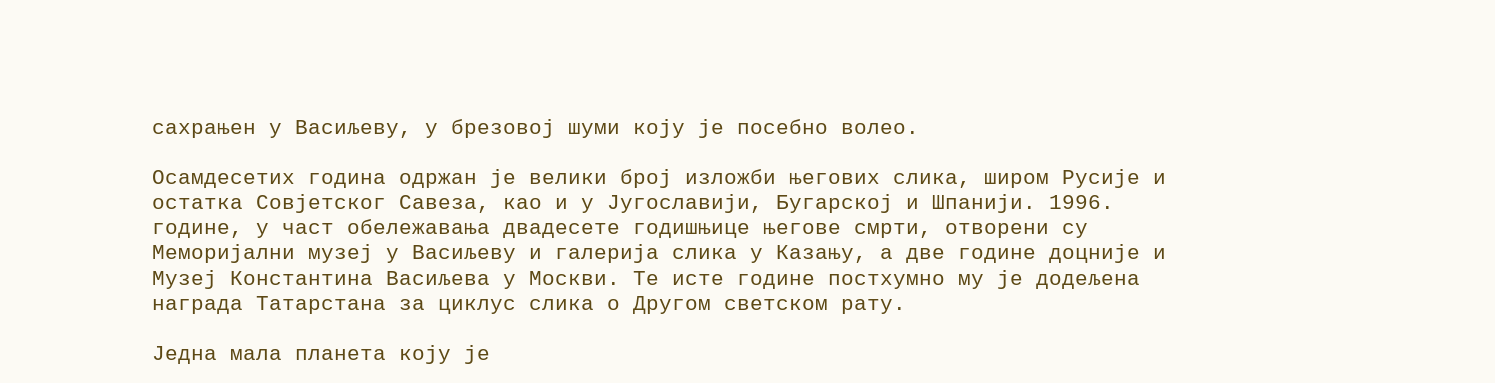сахрањен у Васиљеву, у брезовој шуми коју је посебно волео.

Осамдесетих година одржан је велики број изложби његових слика, широм Русије и остатка Совјетског Савеза, као и у Југославији, Бугарској и Шпанији. 1996. године, у част обележавања двадесете годишњице његове смрти, отворени су Меморијални музеј у Васиљеву и галерија слика у Казању, а две године доцније и Музеј Константина Васиљева у Москви. Те исте године постхумно му је додељена награда Татарстана за циклус слика о Другом светском рату.

Једна мала планета коју је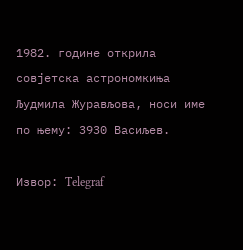1982. године открила совјетска астрономкиња Људмила Журављова, носи име по њему: 3930 Васиљев.

Извор: Telegraf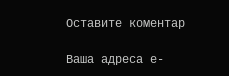Оставите коментар

Ваша адреса е-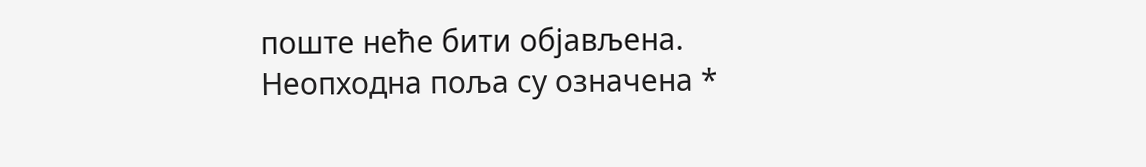поште неће бити објављена. Неопходна поља су означена *